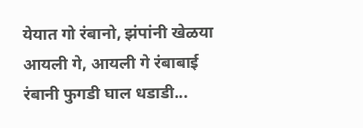येयात गो रंबानो, झंपांनी खेळया
आयली गे, आयली गे रंबाबाई
रंबानी फुगडी घाल धडाडी...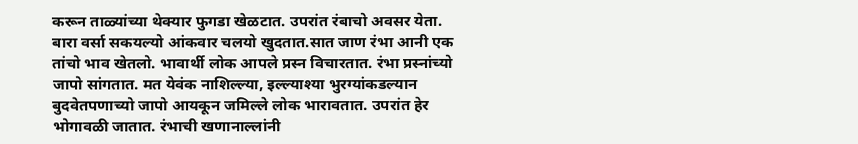करून ताळ्यांच्या थेक्यार फुगडा खेळटात. उपरांत रंबाचो अवसर येता. बारा वर्सा सकयल्यो आंकवार चलयो खुदतात.सात जाण रंभा आनी एक तांचो भाव खेतलो. भावार्थी लोक आपले प्रस्न विचारतात. रंभा प्रस्नांच्यो जापो सांगतात. मत येवंक नाशिल्ल्या, इल्ल्याश्या भुरग्यांकडल्यान बुदवेतपणाच्यो जापो आयकून जमिल्ले लोक भारावतात. उपरांत हेर भोगावळी जातात. रंभाची खणानाल्लांनी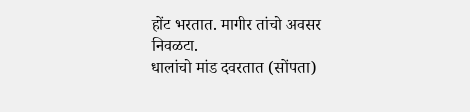होंट भरतात. मागीर तांचो अवसर निवळटा.
धालांचो मांड दवरतात (सोंपता)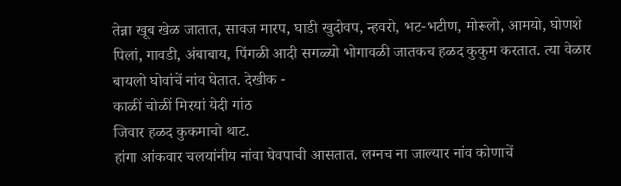तेन्ना खूब खेळ जातात, सावज मारप, घाडी खुदोवप, न्हवरो, भट-भटीण, मोरूलो, आमयो, घोणशे पिलां, गावडी, अंबाबाय, पिंगळी आदी सगळ्यो भोगावळी जातकच हळद कुकुम करतात. त्या वेळार बायलो घोवांचें नांव घेतात. देखीक -
काळीं चोळीं मिरयां येदी गांठ
जिवार हळद कुकमाचो थाट.
हांगा आंकवार चलयांनीय नांवा घेवपाची आसतात. लग्नच ना जाल्यार नांव कोणाचें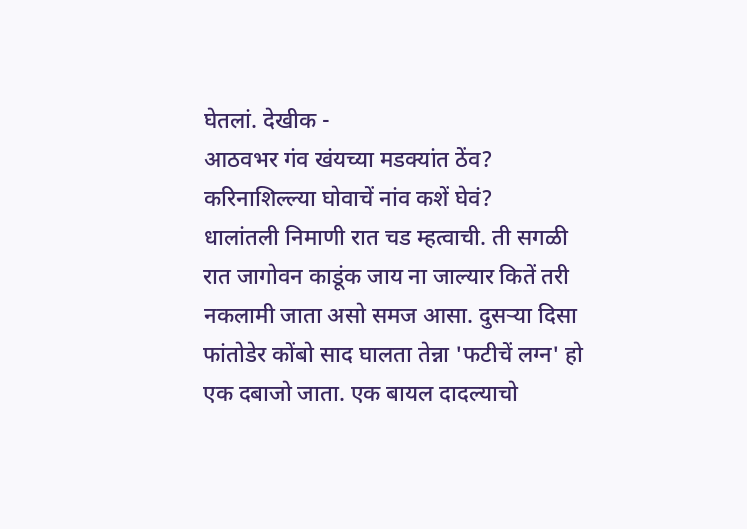घेतलां. देखीक -
आठवभर गंव खंयच्या मडक्यांत ठेंव?
करिनाशिल्ल्या घोवाचें नांव कशें घेवं?
धालांतली निमाणी रात चड म्हत्वाची. ती सगळी रात जागोवन काडूंक जाय ना जाल्यार कितें तरी नकलामी जाता असो समज आसा. दुसऱ्या दिसा फांतोडेर कोंबो साद घालता तेन्ना 'फटीचें लग्न' हो एक दबाजो जाता. एक बायल दादल्याचो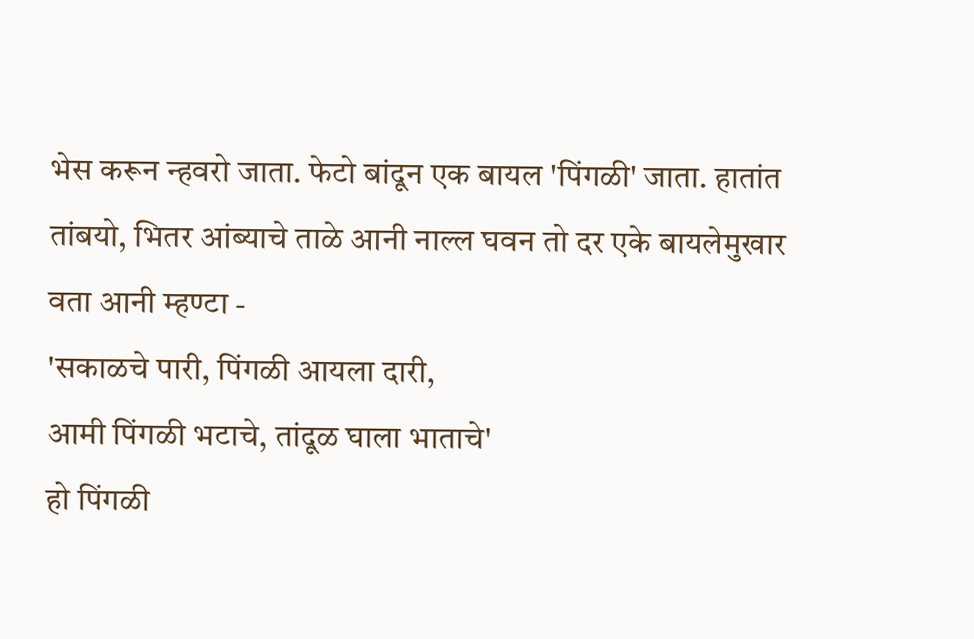भेस करून न्हवरो जाता. फेटो बांदून एक बायल 'पिंगळी' जाता. हातांत तांबयो, भितर आंब्याचे ताळे आनी नाल्ल घवन तो दर एके बायलेमुखार वता आनी म्हण्टा -
'सकाळचे पारी, पिंगळी आयला दारी,
आमी पिंगळी भटाचे, तांदूळ घाला भाताचे'
हो पिंगळी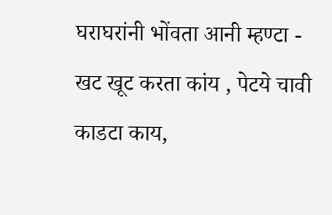घराघरांनी भोंवता आनी म्हण्टा -
खट खूट करता कांय , पेटये चावी काडटा काय,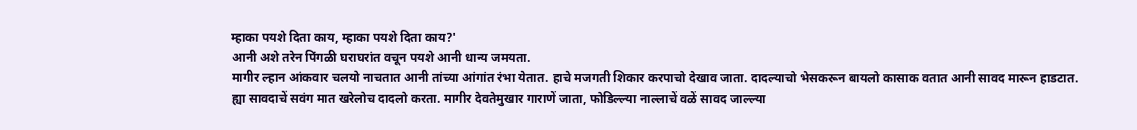म्हाका पयशे दिता काय, म्हाका पयशे दिता काय?'
आनी अशे तरेन पिंगळी घराघरांत वचून पयशे आनी धान्य जमयता.
मागीर ल्हान आंकवार चलयो नाचतात आनी तांच्या आंगांत रंभा येतात. हाचे मजगती शिकार करपाचो देखाव जाता. दादल्याचो भेसकरून बायलो कासाक वतात आनी सावद मारून हाडटात. ह्या सावदाचें सवंग मात खरेलोच दादलो करता. मागीर देवतेमुखार गाराणें जाता, फोडिल्ल्या नाल्लाचें वळें सावद जाल्ल्या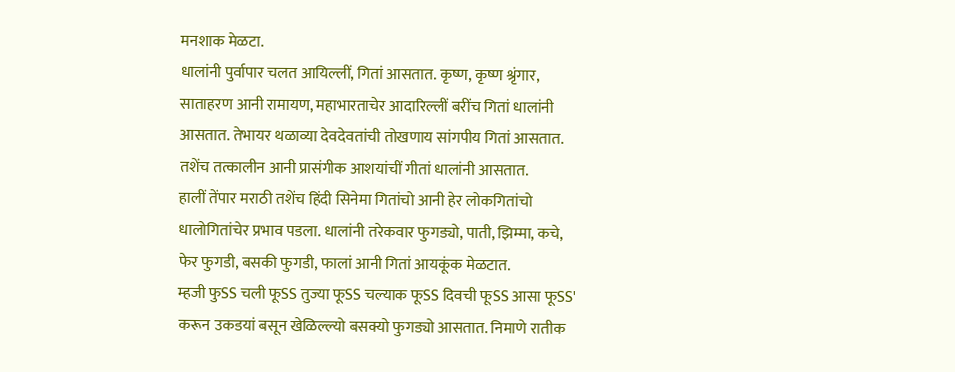मनशाक मेळटा.
धालांनी पुर्वापार चलत आयिल्लीं, गितां आसतात. कृष्ण, कृष्ण श्रृंगार, साताहरण आनी रामायण, महाभारताचेर आदारिल्लीं बरींच गितां धालांनी आसतात. तेभायर थळाव्या देवदेवतांची तोखणाय सांगपीय गितां आसतात. तशेंच तत्कालीन आनी प्रासंगीक आशयांचीं गीतां धालांनी आसतात.
हालीं तेंपार मराठी तशेंच हिंदी सिनेमा गितांचो आनी हेर लोकगितांचो धालोगितांचेर प्रभाव पडला. धालांनी तरेकवार फुगड्यो, पाती, झिम्मा, कचे, फेर फुगडी, बसकी फुगडी, फालां आनी गितां आयकूंक मेळटात.
म्हजी फुSS चली फूSS तुज्या फूSS चल्याक फूSS दिवची फूSS आसा फूSS' करून उकडयां बसून खेळिल्ल्यो बसक्यो फुगड्यो आसतात. निमाणे रातीक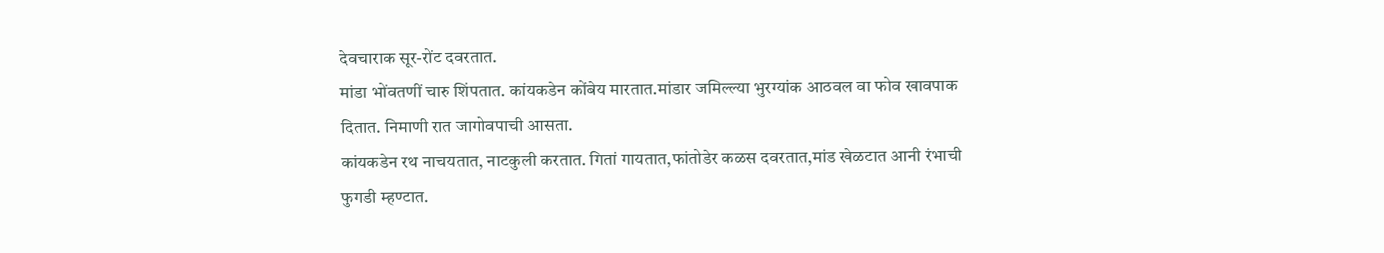देवचाराक सूर-रोंट दवरतात.
मांडा भोंवतणीं चारु शिंपतात. कांयकडेन कोंबेय मारतात.मांडार जमिल्ल्या भुरग्यांक आठवल वा फोव खावपाक दितात. निमाणी रात जागोवपाची आसता.
कांयकडेन रथ नाचयतात, नाटकुली करतात. गितां गायतात,फांतोडेर कळस दवरतात,मांड खेळटात आनी रंभाची फुगडी म्हण्टात.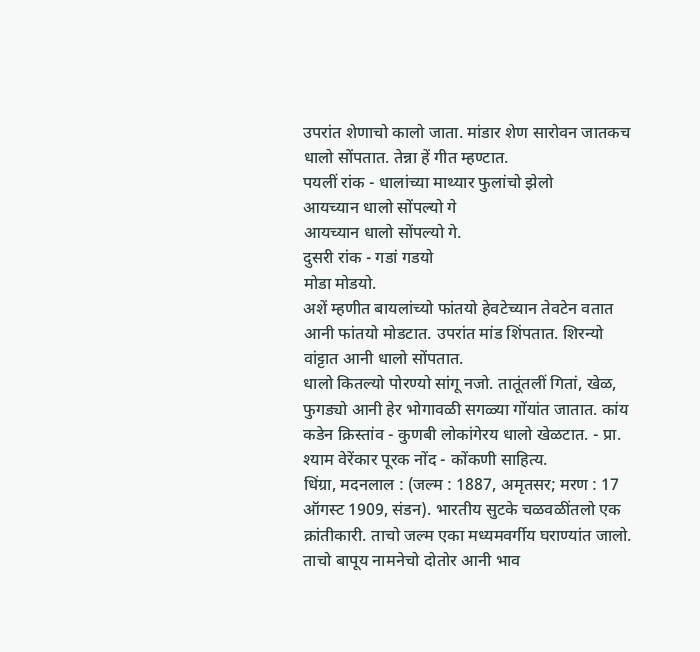उपरांत शेणाचो कालो जाता. मांडार शेण सारोवन जातकच धालो सोंपतात. तेन्ना हें गीत म्हण्टात.
पयलीं रांक - धालांच्या माथ्यार फुलांचो झेलो
आयच्यान धालो सोंपल्यो गे
आयच्यान धालो सोंपल्यो गे.
दुसरी रांक - गडां गडयो
मोडा मोडयो.
अशें म्हणीत बायलांच्यो फांतयो हेवटेच्यान तेवटेन वतात आनी फांतयो मोडटात. उपरांत मांड शिंपतात. शिरन्यो वांट्टात आनी धालो सोंपतात.
धालो कितल्यो पोरण्यो सांगू नजो. तातूंतलीं गितां, खेळ, फुगड्यो आनी हेर भोगावळी सगळ्या गोंयांत जातात. कांय कडेन क्रिस्तांव - कुणबी लोकांगेरय धालो खेळटात. - प्रा. श्याम वेरेंकार पूरक नोंद - कोंकणी साहित्य.
धिंग्रा, मदनलाल : (जल्म : 1887, अमृतसर; मरण : 17 ऑगस्ट 1909, संडन). भारतीय सुटके चळवळींतलो एक क्रांतीकारी. ताचो जल्म एका मध्यमवर्गीय घराण्यांत जालो. ताचो बापूय नामनेचो दोतोर आनी भाव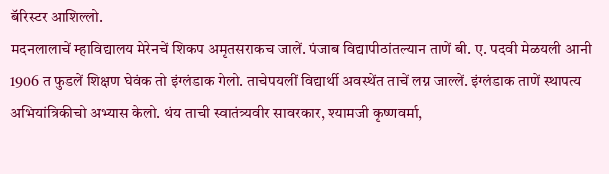बॅरिस्टर आशिल्लो.
मदनलालाचें म्हाविद्यालय मेरेनचें शिकप अमृतसराकच जालें. पंजाब विद्यापीठांतल्यान ताणें बी. ए. पदवी मेळयली आनी 1906 त फुडलें शिक्षण घेवंक तो इंग्लंडाक गेलो. ताचेपयलीं विद्यार्थी अवस्थेंत ताचें लग्न जाल्लें. इंग्लंडाक ताणें स्थापत्य अभियांत्रिकीचो अभ्यास केलो. थंय ताची स्वातंत्र्यवीर सावरकार, श्यामजी कृष्णवर्मा,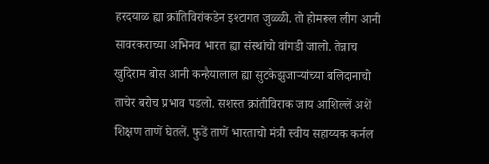हरदयाळ ह्या क्रांतिविरांकडेन इश्टागत जुळ्ळी. तो होमरूल लीग आनी सावरकराच्या अभिनव भारत ह्या संस्थांचो वांगडी जालो. तेन्नाच खुदिराम बोस आनी कन्हैयालाल ह्या सुटकेझुजाऱ्यांच्या बलिदानाचो ताचेर बरोच प्रभाव पडलो. सशस्त क्रांतीविराक जाय आशिल्लें अशें शिक्षण ताणें घेतलें. फुडें ताणें भारताचो मंत्री स्वीय सहाय्यक कर्नल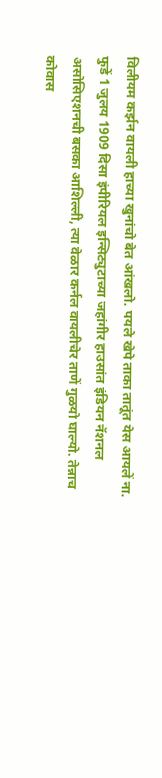विलीयम कर्झन वायली हाच्या खुनांचो बेत आंखलो. पयले खेपे ताका तातूंत येस आयलें ना. फुडें 1 जुलय 1909 दिसा इंपीरियल इन्सिट्युटाच्या जहांगीर हाउसांत इंडियन नॅशनल असोसिएशनची बसका आशिल्ली, त्या वेळार कर्नल वायलीचेर ताणें गुळयो घाल्यो. तेन्नाच कोवास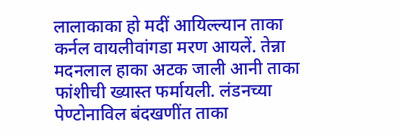लालाकाका हो मदीं आयिल्ल्यान ताका कर्नल वायलीवांगडा मरण आयलें. तेन्ना मदनलाल हाका अटक जाली आनी ताका फांशीची ख्यास्त फर्मायली. लंडनच्या पेण्टोनाविल बंदखणींत ताका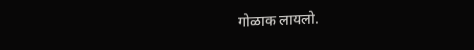गोळाक लायलो.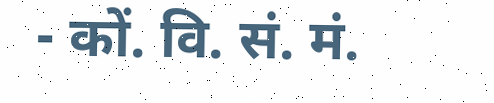- कों. वि. सं. मं.